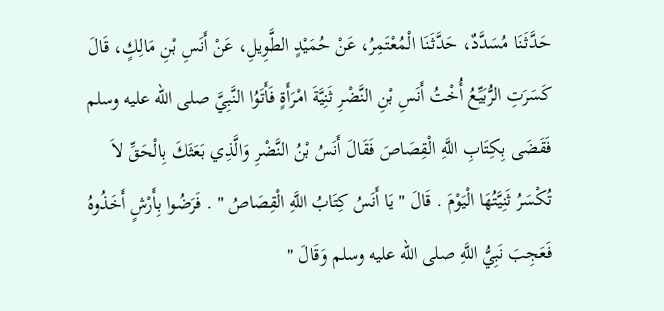حَدَّثَنَا مُسَدَّدٌ، حَدَّثَنَا الْمُعْتَمِرُ، عَنْ حُمَيْدٍ الطَّوِيلِ، عَنْ أَنَسِ بْنِ مَالِكٍ، قَالَ كَسَرَتِ الرُّبَيِّعُ أُخْتُ أَنَسِ بْنِ النَّضْرِ ثَنِيَّةَ امْرَأَةٍ فَأَتَوُا النَّبِيَّ صلى الله عليه وسلم فَقَضَى بِكِتَابِ اللَّهِ الْقِصَاصَ فَقَالَ أَنَسُ بْنُ النَّضْرِ وَالَّذِي بَعَثَكَ بِالْحَقِّ لاَ تُكْسَرُ ثَنِيَّتُهَا الْيَوْمَ . قَالَ " يَا أَنَسُ كِتَابُ اللَّهِ الْقِصَاصُ " . فَرَضُوا بِأَرْشٍ أَخَذُوهُ فَعَجِبَ نَبِيُّ اللَّهِ صلى الله عليه وسلم وَقَالَ "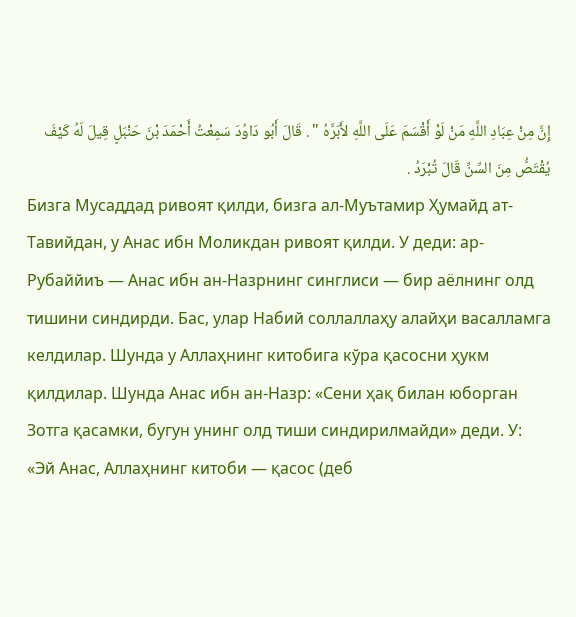إِنَّ مِنْ عِبَادِ اللَّهِ مَنْ لَوْ أَقْسَمَ عَلَى اللَّهِ لأَبَرَّهُ " . قَالَ أَبُو دَاوُدَ سَمِعْتُ أَحْمَدَ بْنَ حَنْبَلٍ قِيلَ لَهُ كَيْفَ يُقْتَصُّ مِنَ السِّنِّ قَالَ تُبْرَدُ .
Бизга Мусаддад ривоят қилди, бизга ал-Муътамир Ҳумайд ат-Тавийдан, у Анас ибн Моликдан ривоят қилди. У деди: ар-Рубаййиъ — Анас ибн ан-Назрнинг синглиси — бир аёлнинг олд тишини синдирди. Бас, улар Набий соллаллаҳу алайҳи васалламга келдилар. Шунда у Аллаҳнинг китобига кўра қасосни ҳукм қилдилар. Шунда Анас ибн ан-Назр: «Сени ҳақ билан юборган Зотга қасамки, бугун унинг олд тиши синдирилмайди» деди. У: «Эй Анас, Аллаҳнинг китоби — қасос (деб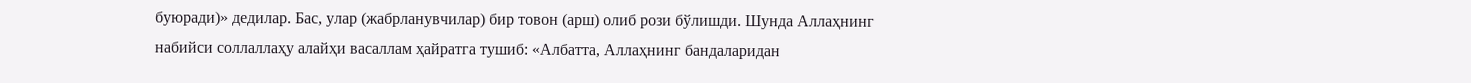буюради)» дедилар. Бас, улар (жабрланувчилар) бир товон (арш) олиб рози бўлишди. Шунда Аллаҳнинг набийси соллаллаҳу алайҳи васаллам ҳайратга тушиб: «Албатта, Аллаҳнинг бандаларидан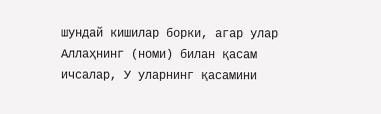шундай кишилар борки, агар улар Аллаҳнинг (номи) билан қасам ичсалар, У уларнинг қасамини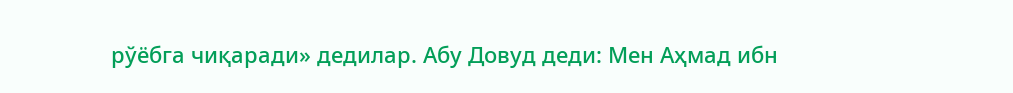рўёбга чиқаради» дедилар. Абу Довуд деди: Мен Аҳмад ибн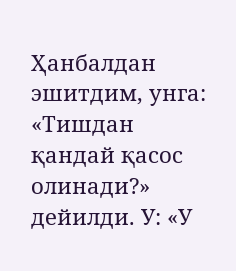Ҳанбалдан эшитдим, унга: «Тишдан қандай қасос олинади?» дейилди. У: «У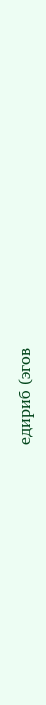едириб (эгов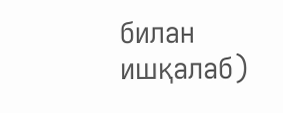билан ишқалаб)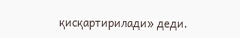қисқартирилади» деди.